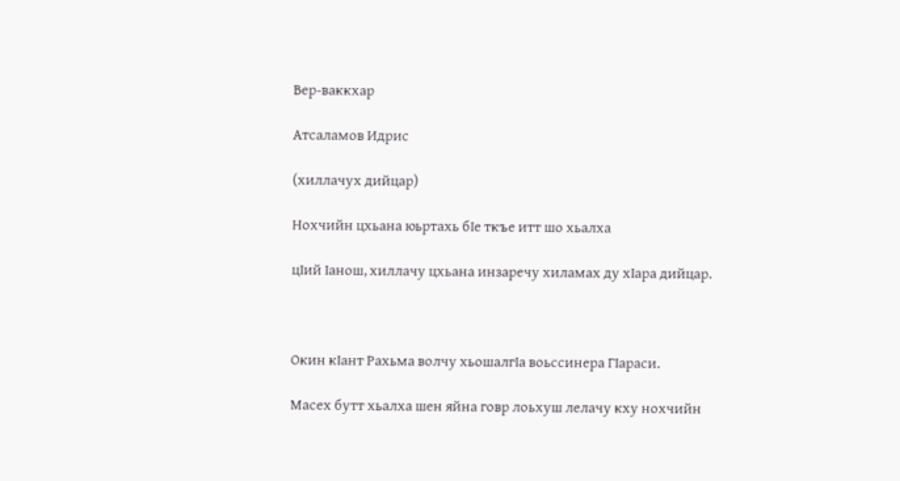Вер-ваккхар

Атсаламов Идрис

(хиллачух дийцар)

Нохчийн цхьана юьртахь бIе ткъе итт шо хьалха

цIий Iанош, хиллачу цхьана инзаречу хиламах ду хIара дийцар.



Окин кIант Рахьма волчу хьошалгIа воьссинера ГIараси.

Масех бутт хьалха шен яйна говр лоьхуш лелачу кху нохчийн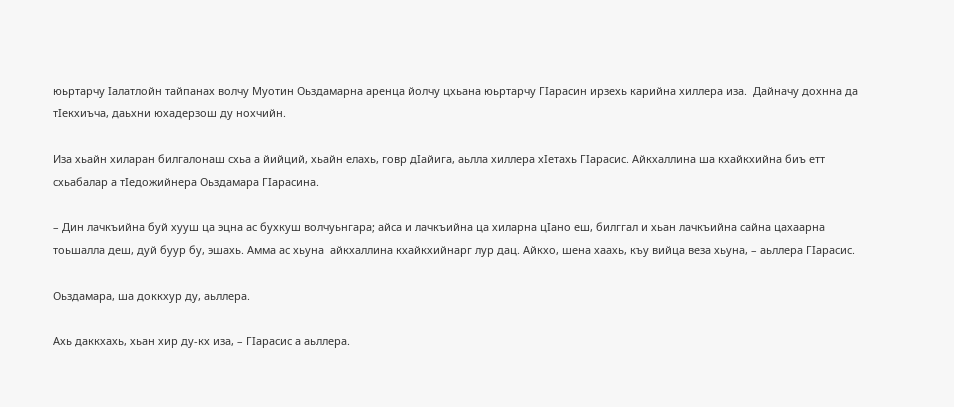юьртарчу Iалатлойн тайпанах волчу Муотин Оьздамарна аренца йолчу цхьана юьртарчу ГIарасин ирзехь карийна хиллера иза.  Дайначу дохнна да тIекхиъча, даьхни юхадерзош ду нохчийн.

Иза хьайн хиларан билгалонаш схьа а йийций, хьайн елахь, говр дIайига, аьлла хиллера хIетахь ГIарасис. Айкхаллина ша кхайкхийна биъ етт схьабалар а тIедожийнера Оьздамара ГIарасина.

– Дин лачкъийна буй хууш ца эцна ас бухкуш волчуьнгара; айса и лачкъийна ца хиларна цIано еш, билггал и хьан лачкъийна сайна цахаарна тоьшалла деш, дуй буур бу, эшахь. Амма ас хьуна  айкхаллина кхайкхийнарг лур дац. Айкхо, шена хаахь, къу вийца веза хьуна, – аьллера ГIарасис.

Оьздамара, ша доккхур ду, аьллера.

Ахь даккхахь, хьан хир ду-кх иза, – ГIарасис а аьллера.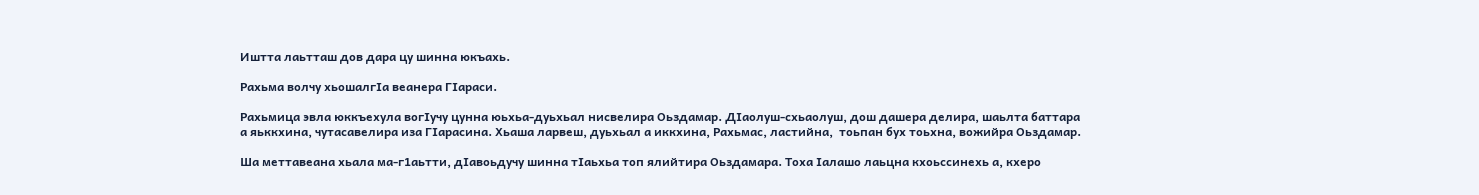Иштта лаьтташ дов дара цу шинна юкъахь.

Рахьма волчу хьошалгIа веанера ГIараси.

Рахьмица эвла юккъехула вогIучу цунна юьхьа-дуьхьал нисвелира Оьздамар. ДIаолуш-схьаолуш, дош дашера делира, шаьлта баттара а яьккхина, чутасавелира иза ГIарасина. Хьаша ларвеш, дуьхьал а иккхина, Рахьмас, ластийна,  тоьпан бух тоьхна, вожийра Оьздамар.

Ша меттавеана хьала ма-г1аьтти, дIавоьдучу шинна тIаьхьа топ ялийтира Оьздамара. Тоха Iалашо лаьцна кхоьссинехь а, кхеро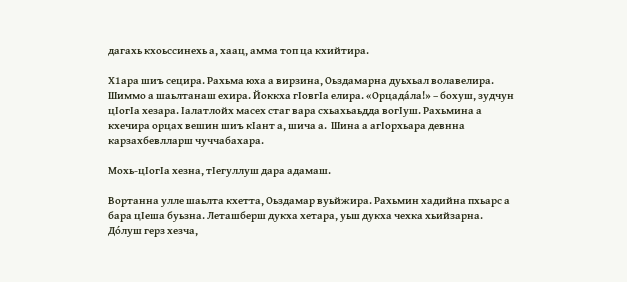дагахь кхоьссинехь а, хаац, амма топ ца кхийтира.

Х1ара шиъ сецира. Рахьма юха а вирзина, Оьздамарна дуьхьал волавелира. Шиммо а шаьлтанаш ехира. Йоккха гIовгIа елира. «Орцадáла!» – бохуш, зудчун цIогIа хезара. Iалатлойх масех стаг вара схьахьаьдда вогIуш. Рахьмина а кхечира орцах вешин шиъ кIант а, шича а.  Шина а агIорхьара девнна карзахбевлларш чуччабахара.

Мохь-цIогIа хезна, тIегуллуш дара адамаш.

Вортанна улле шаьлта кхетта, Оьздамар вуьйжира. Рахьмин хадийна пхьарс а бара цIеша буьзна. Леташберш дукха хетара, уьш дукха чехка хьийзарна. Дóлуш герз хезча,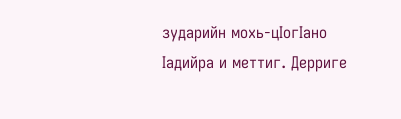зударийн мохь-цIогIано Iадийра и меттиг. Дерриге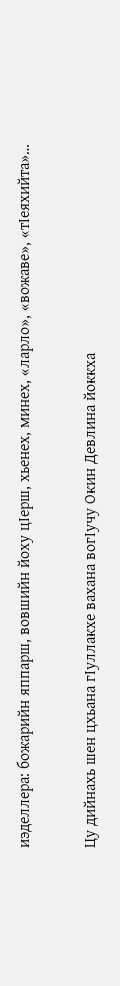иэделлера: божарийн яппарш, вовшийн йоху цIерш, хьенех, минех, «ларло», «вожаве», «тIеяхийта»…

Цу дийнахь шен цхьана гIуллакхе вахана вогIучу Окин Девлина йоккха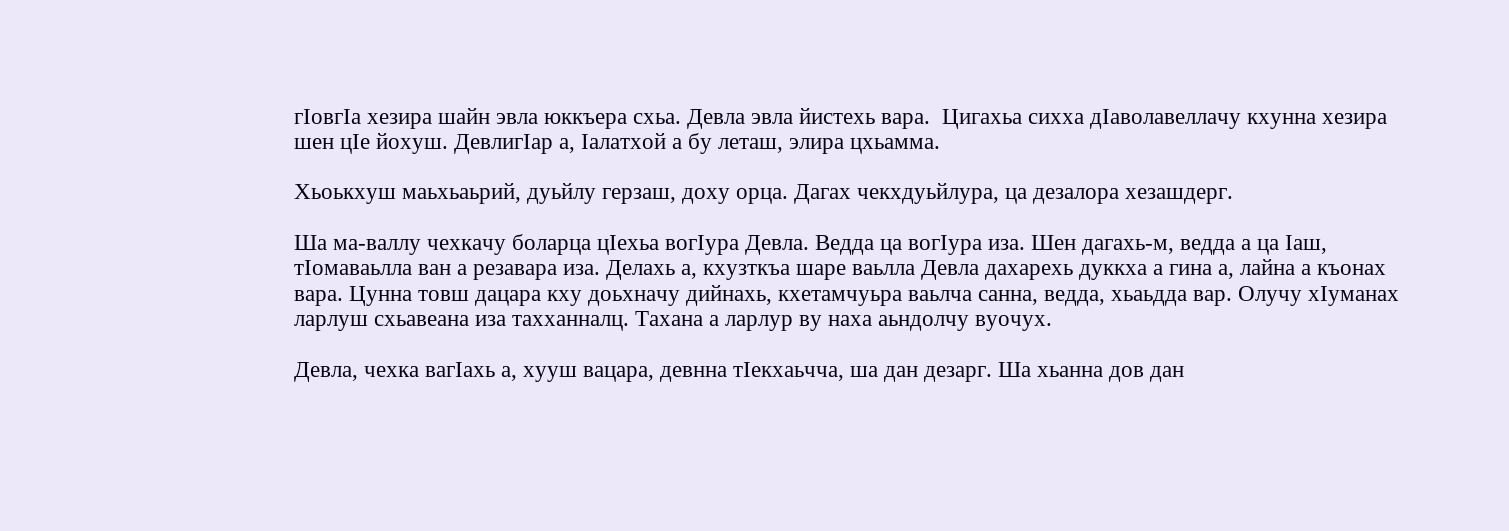гIовгIа хезира шайн эвла юккъера схьа. Девла эвла йистехь вара.  Цигахьа сихха дIаволавеллачу кхунна хезира шен цIе йохуш. ДевлигIар а, Iалатхой а бу леташ, элира цхьамма.

Хьоькхуш маьхьаьрий, дуьйлу герзаш, доху орца. Дагах чекхдуьйлура, ца дезалора хезашдерг.

Ша ма-валлу чехкачу боларца цIехьа вогIура Девла. Ведда ца вогIура иза. Шен дагахь-м, ведда а ца Iаш, тIомаваьлла ван а резавара иза. Делахь а, кхузткъа шаре ваьлла Девла дахарехь дуккха а гина а, лайна а къонах вара. Цунна товш дацара кху доьхначу дийнахь, кхетамчуьра ваьлча санна, ведда, хьаьдда вар. Олучу хIуманах ларлуш схьавеана иза тахханналц. Тахана а ларлур ву наха аьндолчу вуочух.

Девла, чехка вагIахь а, хууш вацара, девнна тIекхаьчча, ша дан дезарг. Ша хьанна дов дан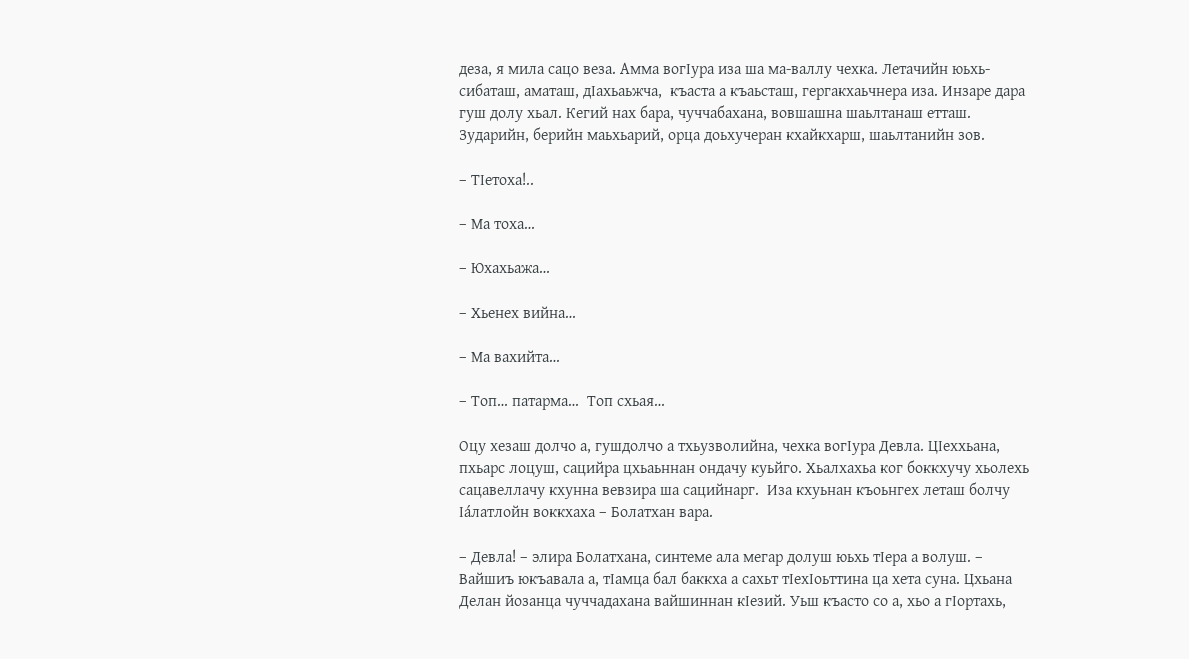деза, я мила сацо веза. Амма вогIура иза ша ма-валлу чехка. Летачийн юьхь-сибаташ, аматаш, дIахьаьжча,  къаста а къаьсташ, гергакхаьчнера иза. Инзаре дара гуш долу хьал. Кегий нах бара, чуччабахана, вовшашна шаьлтанаш етташ. Зударийн, берийн маьхьарий, орца доьхучеран кхайкхарш, шаьлтанийн зов.

– ТIетоха!..

– Ма тоха…

– Юхахьажа…

– Хьенех вийна…

– Ма вахийта…

– Топ… патарма…  Топ схьая…

Оцу хезаш долчо а, гушдолчо а тхьузволийна, чехка вогIура Девла. ЦIеххьана, пхьарс лоцуш, сацийра цхьаьннан ондачу куьйго. Хьалхахьа ког боккхучу хьолехь сацавеллачу кхунна вевзира ша сацийнарг.  Иза кхуьнан къоьнгех леташ болчу Iáлатлойн воккхаха – Болатхан вара.

– Девла! – элира Болатхана, синтеме ала мегар долуш юьхь тIера а волуш. – Вайшиъ юкъавала а, тIамца бал баккха а сахьт тIехIоьттина ца хета суна. Цхьана Делан йозанца чуччадахана вайшиннан кIезий. Уьш къасто со а, хьо а гIортахь,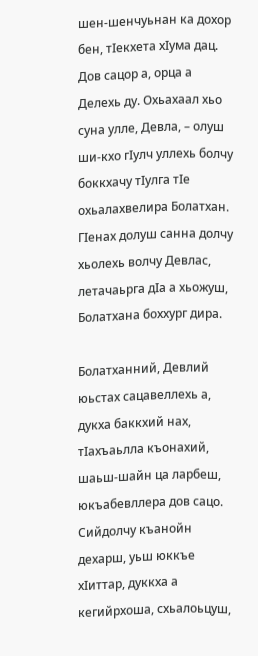шен-шенчуьнан ка дохор бен, тIекхета хIума дац. Дов сацор а, орца а Делехь ду. Охьахаал хьо суна улле, Девла, – олуш ши-кхо гIулч уллехь болчу боккхачу тIулга тIе охьалахвелира Болатхан. ГIенах долуш санна долчу хьолехь волчу Девлас, летачаьрга дIа а хьожуш, Болатхана боххург дира.

Болатханний, Девлий юьстах сацавеллехь а, дукха баккхий нах, тIахъаьлла къонахий, шаьш-шайн ца ларбеш, юкъабевллера дов сацо. Сийдолчу къанойн дехарш, уьш юккъе хIиттар, дуккха а кегийрхоша, схьалоьцуш,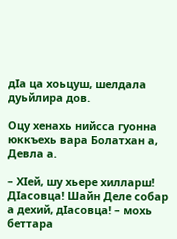дIа ца хоьцуш, шелдала дуьйлира дов.

Оцу хенахь нийсса гуонна юккъехь вара Болатхан а, Девла а.

– ХIей, шу хьере хилларш! ДIасовца! Шайн Деле собар а дехий, дIасовца! – мохь беттара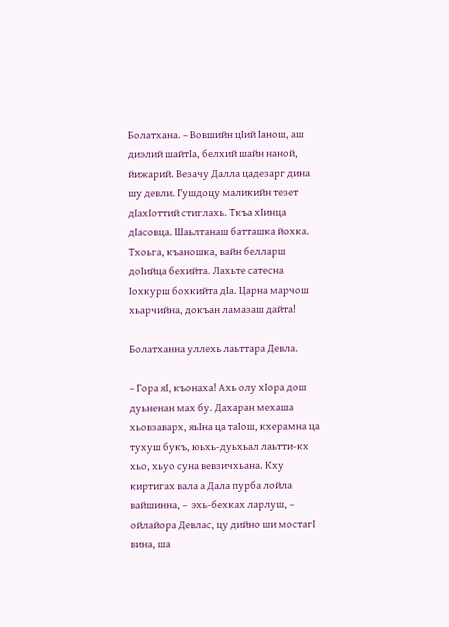Болатхана. – Вовшийн цIий Iанош, аш диэлий шайтIа, белхий шайн наной, йижарий. Везачу Далла цадезарг дина шу девли. Гушдоцу маликийн тезет дIахIоттий стиглахь. Ткъа хIинца дIасовца. Шаьлтанаш батташка йохка. Тхоьга, къаношка, вайн белларш доIийца бехийта. Лахьте сатесна Iохкурш бохкийта дIа. Царна марчош хьарчийна, докъан ламазаш дайта!

Болатханна уллехь лаьттара Девла.

– Гора яI, къонаха! Ахь олу хIора дош дуьненан мах бу. Дахаран мехаша хьовзаварх, яьIна ца таIош, кхерамна ца тухуш букъ, юьхь-дуьхьал лаьтти-кх хьо, хьуо суна вевзичхьана. Кху киртигах вала а Дала пурба лойла вайшинна, –  эхь-бехках ларлуш, – ойлайора Девлас, цу дийно ши мостагI вина, ша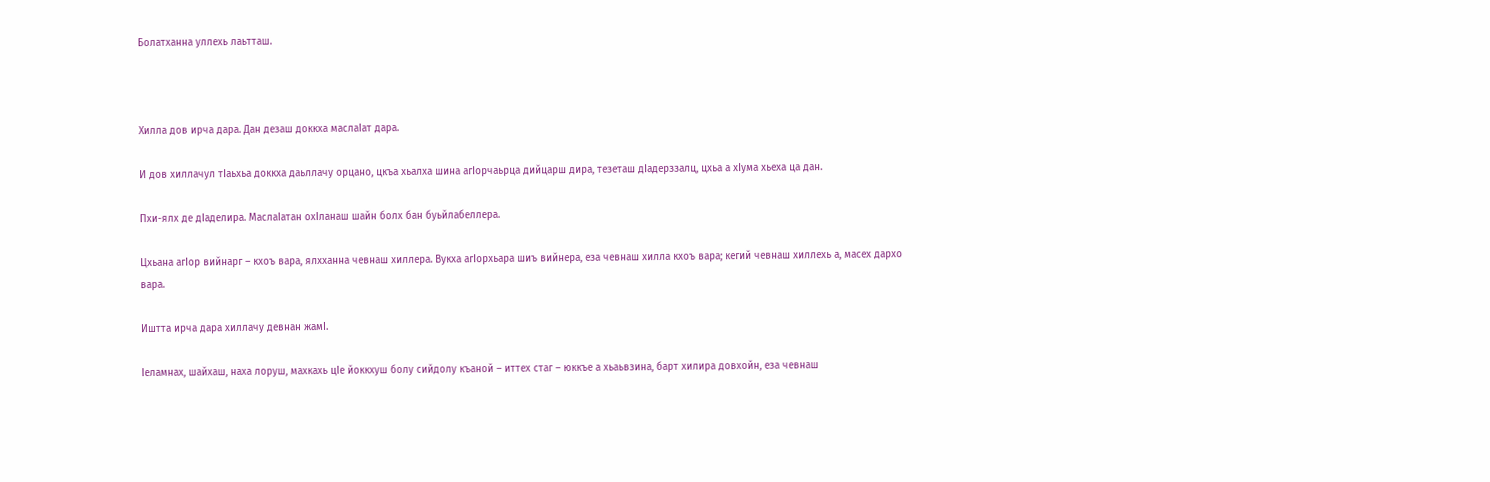Болатханна уллехь лаьтташ.



Хилла дов ирча дара. Дан дезаш доккха маслаIат дара.

И дов хиллачул тIаьхьа доккха даьллачу орцано, цкъа хьалха шина агIорчаьрца дийцарш дира, тезеташ дIадерззалц, цхьа а хIума хьеха ца дан.

Пхи-ялх де дIаделира. МаслаIатан охIланаш шайн болх бан буьйлабеллера.

Цхьана агIор вийнарг – кхоъ вара, ялхханна чевнаш хиллера. Вукха агIорхьара шиъ вийнера, еза чевнаш хилла кхоъ вара; кегий чевнаш хиллехь а, масех дархо вара.

Иштта ирча дара хиллачу девнан жамI.

Iеламнах, шайхаш, наха лоруш, махкахь цIе йоккхуш болу сийдолу къаной – иттех стаг – юккъе а хьаьвзина, барт хилира довхойн, еза чевнаш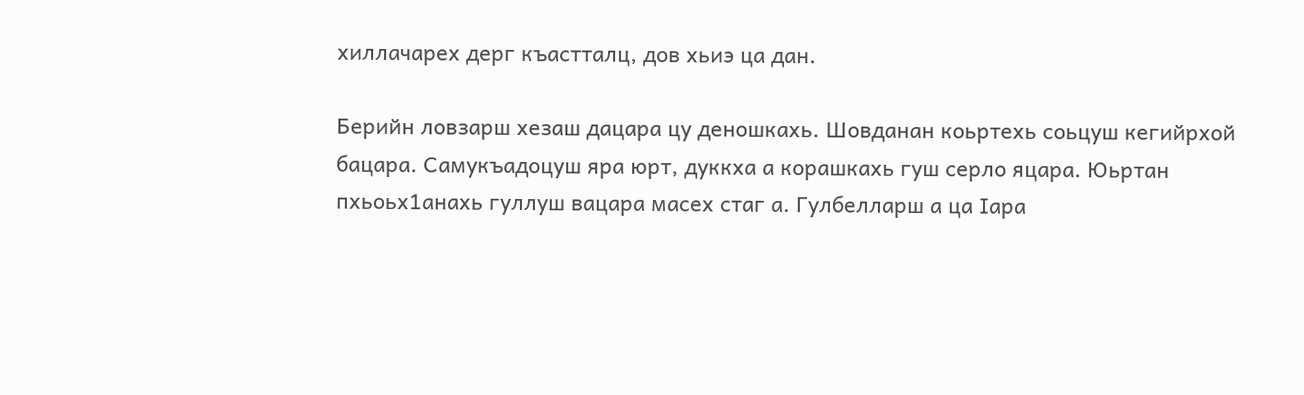хиллачарех дерг къастталц, дов хьиэ ца дан.

Берийн ловзарш хезаш дацара цу деношкахь. Шовданан коьртехь соьцуш кегийрхой бацара. Самукъадоцуш яра юрт, дуккха а корашкахь гуш серло яцара. Юьртан пхьоьх1анахь гуллуш вацара масех стаг а. Гулбелларш а ца Iара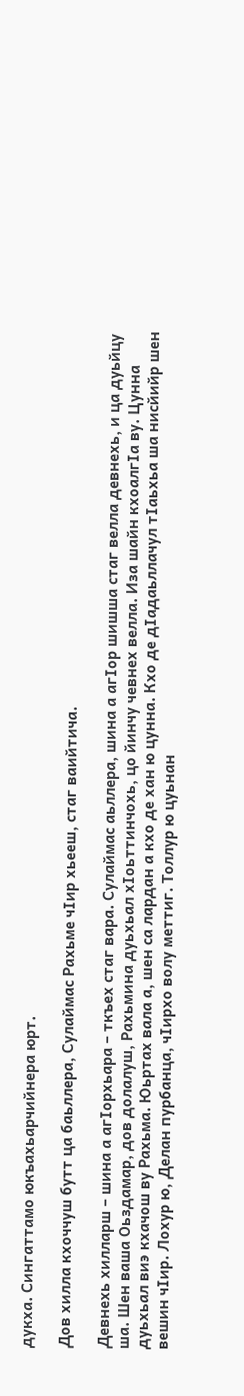дукха. Сингаттамо юкъахьарчийнера юрт.

Дов хилла кхоччуш бутт ца баьллера, Сулаймас Рахьме чIир хьееш, стаг ваийтича.

Девнехь хилларш – шина а агIорхьара – ткъех стаг вара. Сулаймас аьллера, шина а агIор шишша стаг велла девнехь, и ца дуьйцу ша. Шен ваша Оьздамар, дов долалуш, Рахьмина дуьхьал хIоьттинчохь, цо йинчу чевнех велла. Иза шайн кхоалгIа ву. Цунна дуьхьал виэ кхачош ву Рахьма. Юьртах вала а, шен са лардан а кхо де хан ю цунна. Кхо де дIадаьллачул тIаьхьа ша нисйийр шен вешин чIир. Лохур ю, Делан пурбанца, чIирхо волу меттиг. Толлур ю цуьнан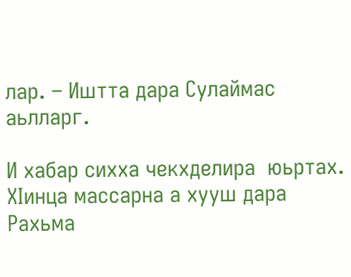лар. – Иштта дара Сулаймас аьлларг.

И хабар сихха чекхделира  юьртах. ХIинца массарна а хууш дара Рахьма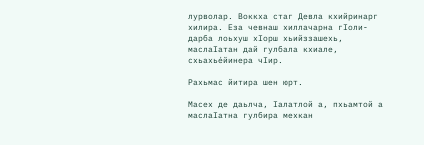лурволар. Воккха стаг Девла кхийринарг хилира. Еза чевнаш хиллачарна гIоли-дарба лоьхуш хIорш хьийззашехь, маслаIатан дай гулбала кхиале, схьахьéйинера чIир.

Рахьмас йитира шен юрт.

Масех де даьлча, Iалатлой а, пхьамтой а маслаIатна гулбира мехкан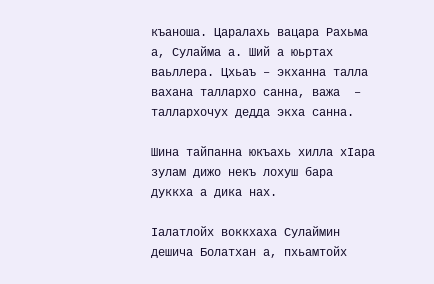къаноша. Царалахь вацара Рахьма а, Сулайма а. Ший а юьртах ваьллера. Цхьаъ – экханна талла вахана таллархо санна, важа  – таллархочух дедда экха санна.

Шина тайпанна юкъахь хилла хIара зулам дижо некъ лохуш бара дуккха а дика нах.

Iалатлойх воккхаха Сулаймин дешича Болатхан а, пхьамтойх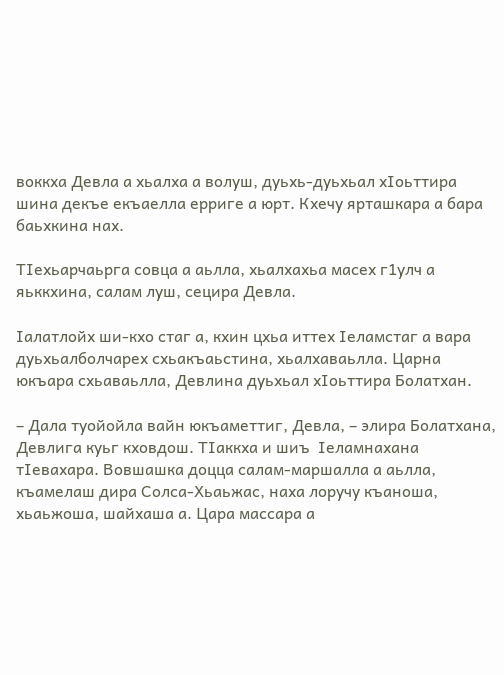воккха Девла а хьалха а волуш, дуьхь-дуьхьал хIоьттира шина декъе екъаелла ерриге а юрт. Кхечу ярташкара а бара баьхкина нах.

ТIехьарчаьрга совца а аьлла, хьалхахьа масех г1улч а яьккхина, салам луш, сецира Девла.

Iалатлойх ши-кхо стаг а, кхин цхьа иттех Iеламстаг а вара дуьхьалболчарех схьакъаьстина, хьалхаваьлла. Царна юкъара схьаваьлла, Девлина дуьхьал хIоьттира Болатхан.

– Дала туойойла вайн юкъаметтиг, Девла, – элира Болатхана, Девлига куьг кховдош. ТIаккха и шиъ  Iеламнахана тIевахара. Вовшашка доцца салам-маршалла а аьлла, къамелаш дира Солса-Хьаьжас, наха лоручу къаноша, хьаьжоша, шайхаша а. Цара массара а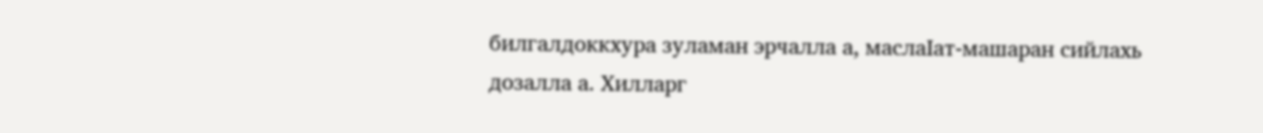билгалдоккхура зуламан эрчалла а, маслаIат-машаран сийлахь дозалла а. Хилларг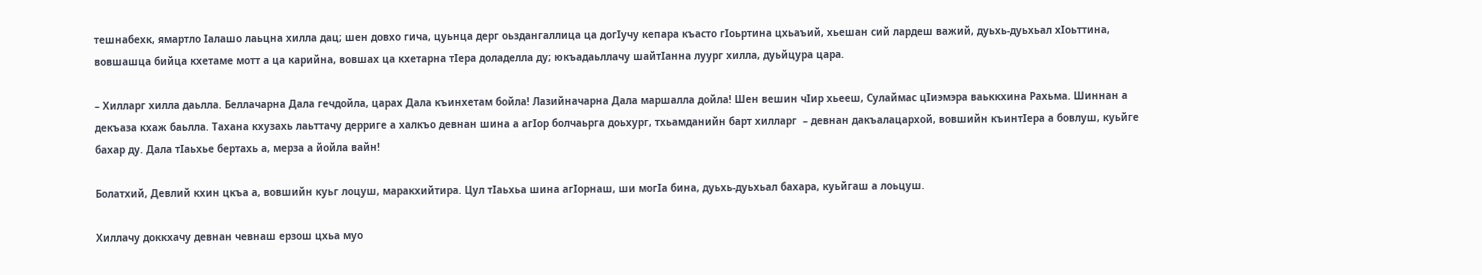тешнабехк, ямартло Iалашо лаьцна хилла дац; шен довхо гича, цуьнца дерг оьздангаллица ца догIучу кепара къасто гIоьртина цхьаъий, хьешан сий лардеш важий, дуьхь-дуьхьал хIоьттина, вовшашца бийца кхетаме мотт а ца карийна, вовшах ца кхетарна тIера доладелла ду; юкъадаьллачу шайтIанна луург хилла, дуьйцура цара.

– Хилларг хилла даьлла. Беллачарна Дала гечдойла, царах Дала къинхетам бойла! Лазийначарна Дала маршалла дойла! Шен вешин чIир хьееш, Сулаймас цIиэмэра ваьккхина Рахьма. Шиннан а  декъаза кхаж баьлла. Тахана кхузахь лаьттачу дерриге а халкъо девнан шина а агIор болчаьрга доьхург, тхьамданийн барт хилларг  – девнан дакъалацархой, вовшийн къинтIера а бовлуш, куьйге бахар ду. Дала тIаьхье бертахь а, мерза а йойла вайн!

Болатхий, Девлий кхин цкъа а, вовшийн куьг лоцуш, маракхийтира. Цул тIаьхьа шина агIорнаш, ши могIа бина, дуьхь-дуьхьал бахара, куьйгаш а лоьцуш.

Хиллачу доккхачу девнан чевнаш ерзош цхьа муо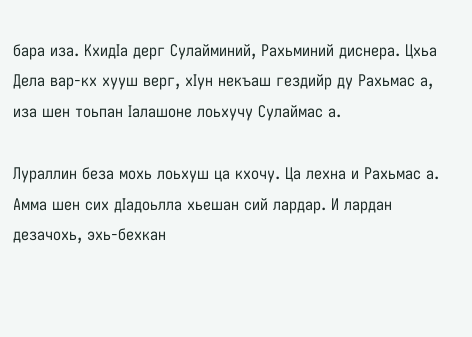бара иза. КхидIа дерг Сулайминий, Рахьминий диснера. Цхьа Дела вар-кх хууш верг, хIун некъаш гездийр ду Рахьмас а, иза шен тоьпан Iалашоне лоьхучу Сулаймас а.

Лураллин беза мохь лоьхуш ца кхочу. Ца лехна и Рахьмас а. Амма шен сих дIадоьлла хьешан сий лардар. И лардан дезачохь, эхь-бехкан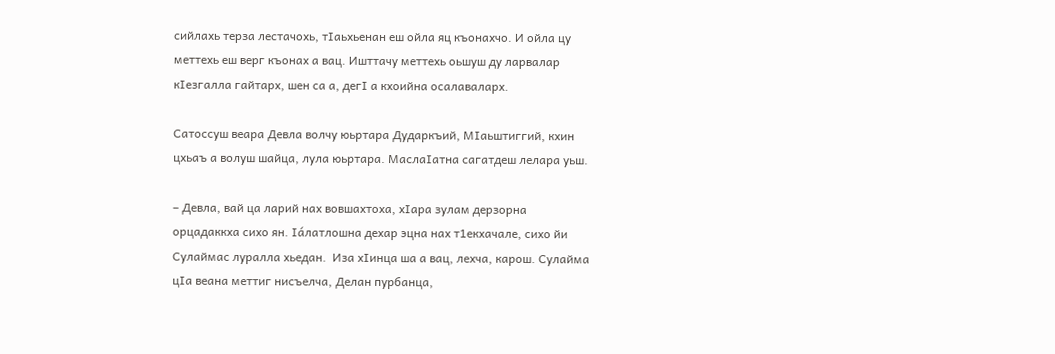сийлахь терза лестачохь, тIаьхьенан еш ойла яц къонахчо. И ойла цу меттехь еш верг къонах а вац. Ишттачу меттехь оьшуш ду ларвалар кIезгалла гайтарх, шен са а, дегI а кхоийна осалаваларх.

Сатоссуш веара Девла волчу юьртара Дударкъий, МIаьштиггий, кхин цхьаъ а волуш шайца, лула юьртара. МаслаIатна сагатдеш лелара уьш.

– Девла, вай ца ларий нах вовшахтоха, хIара зулам дерзорна орцадаккха сихо ян. Iáлатлошна дехар эцна нах т1екхачале, сихо йи Сулаймас луралла хьедан.  Иза хIинца ша а вац, лехча, карош. Сулайма цIа веана меттиг нисъелча, Делан пурбанца,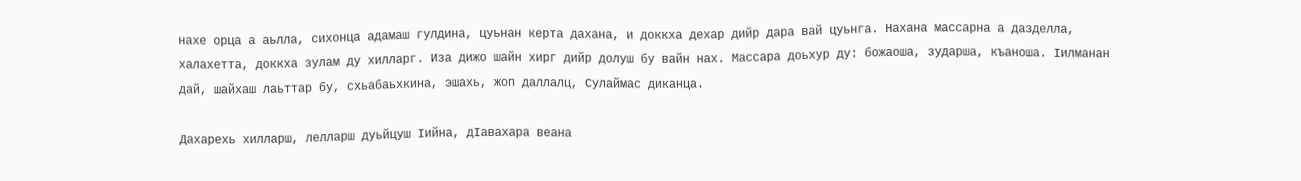нахе орца а аьлла, сихонца адамаш гулдина, цуьнан керта дахана, и доккха дехар дийр дара вай цуьнга. Нахана массарна а дазделла, халахетта, доккха зулам ду хилларг. Иза дижо шайн хирг дийр долуш бу вайн нах. Массара доьхур ду: божаоша, зударша, къаноша. Iилманан дай, шайхаш лаьттар бу, схьабаьхкина, эшахь, жоп даллалц, Сулаймас диканца.

Дахарехь хилларш, лелларш дуьйцуш Iийна, дIавахара веана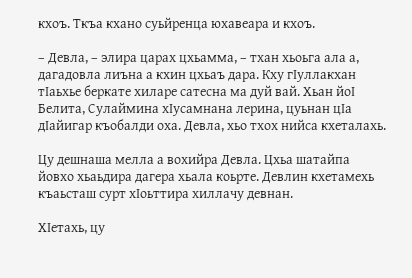кхоъ. Ткъа кхано суьйренца юхавеара и кхоъ.

– Девла, – элира царах цхьамма, – тхан хьоьга ала а, дагадовла лиъна а кхин цхьаъ дара. Кху гIуллакхан тIаьхье беркате хиларе сатесна ма дуй вай. Хьан йоI Белита, Сулаймина хIусамнана лерина, цуьнан цIа дIайигар къобалди оха. Девла, хьо тхох нийса кхеталахь.

Цу дешнаша мелла а вохийра Девла. Цхьа шатайпа йовхо хьаьдира дагера хьала коьрте. Девлин кхетамехь къаьсташ сурт хIоьттира хиллачу девнан.

ХIетахь, цу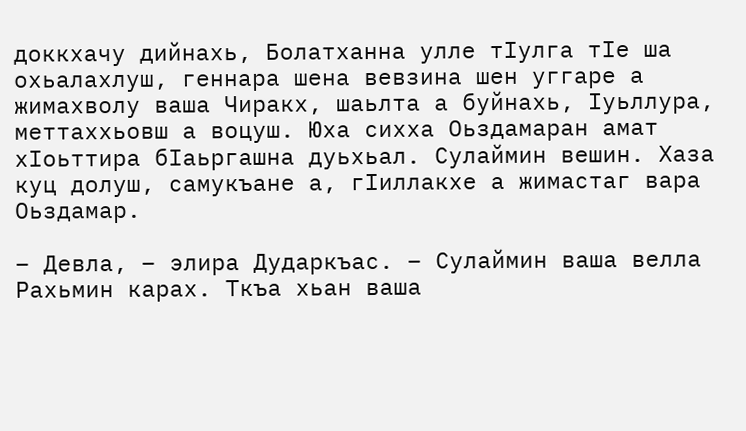доккхачу дийнахь, Болатханна улле тIулга тIе ша охьалахлуш, геннара шена вевзина шен уггаре а жимахволу ваша Чиракх, шаьлта а буйнахь, Iуьллура, меттаххьовш а воцуш. Юха сихха Оьздамаран амат хIоьттира бIаьргашна дуьхьал. Сулаймин вешин. Хаза куц долуш, самукъане а, гIиллакхе а жимастаг вара Оьздамар.

– Девла, – элира Дударкъас. – Сулаймин ваша велла Рахьмин карах. Ткъа хьан ваша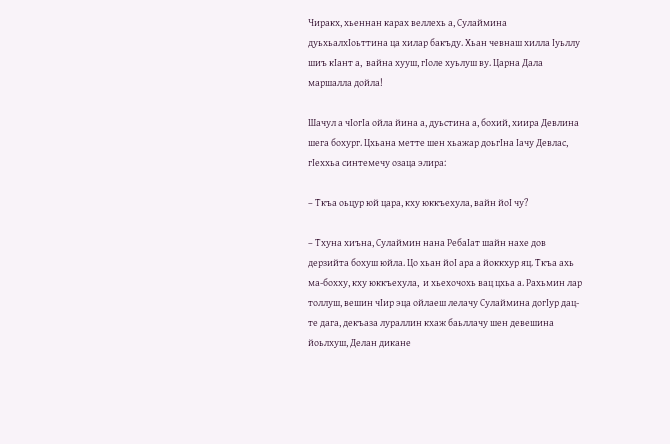Чиракх, хьеннан карах веллехь а, Сулаймина дуьхьалхIоьттина ца хилар бакъду. Хьан чевнаш хилла Iуьллу шиъ кIант а,  вайна хууш, гIоле хуьлуш ву. Царна Дала маршалла дойла!

Шачул а чIогIа ойла йина а, дуьстина а, бохий, хиира Девлина шега бохург. Цхьана метте шен хьажар доьгIна Iачу Девлас, гIеххьа синтемечу озаца элира:

– Ткъа оьцур юй цара, кху юккъехула, вайн йоI чу?

– Тхуна хиъна, Сулаймин нана РебаIат шайн нахе дов дерзийта бохуш юйла. Цо хьан йоI ара а йоккхур яц. Ткъа ахь ма-бохху, кху юккъехула,  и хьехочохь вац цхьа а. Рахьмин лар толлуш, вешин чIир эца ойлаеш лелачу Сулаймина догIур дац-те дага, декъаза лураллин кхаж баьллачу шен девешина йоьлхуш, Делан дикане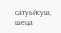сатуьйсуш,  шеца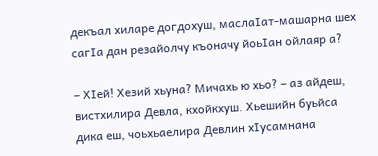декъал хиларе догдохуш, маслаIат-машарна шех сагIа дан резайолчу къоначу йоьIан ойлаяр а?

– ХIей! Хезий хьуна? Мичахь ю хьо? – аз айдеш, вистхилира Девла, кхойкхуш. Хьешийн буьйса дика еш, чоьхьаелира Девлин хIусамнана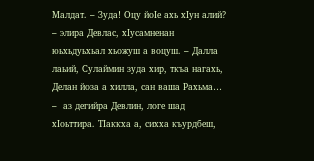Малдат. – Зуда! Оцу йоIе ахь хIун алий? – элира Девлас, хIусамненан юьхьдуьхьал хьожуш а воцуш. – Далла лаьий, Сулаймин зуда хир, ткъа нагахь, Делан йоза а хилла, сан ваша Рахьма… –  аз дегийра Девлин, логе шад хIоьттира. ТIаккха а, сихха къурдбеш,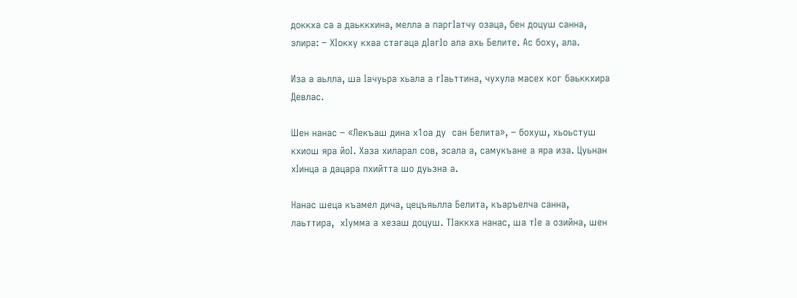доккха са а даьккхина, мелла а паргIатчу озаца, бен доцуш санна, элира: – ХIокху кхаа стагаца дIагIо ала ахь Белите. Ас боху, ала.

Иза а аьлла, ша Iачуьра хьала а гIаьттина, чухула масех ког баьккхира Девлас.

Шен нанас – «Лекъаш дина х1оа ду  сан Белита», – бохуш, хьоьстуш кхиош яра йоI. Хаза хиларал сов, эсала а, самукъане а яра иза. Цуьнан хIинца а дацара пхийтта шо дуьзна а.

Нанас шеца къамел дича, цецъяьлла Белита, къаръелча санна, лаьттира,  хIумма а хезаш доцуш. ТIаккха нанас, ша тIе а озийна, шен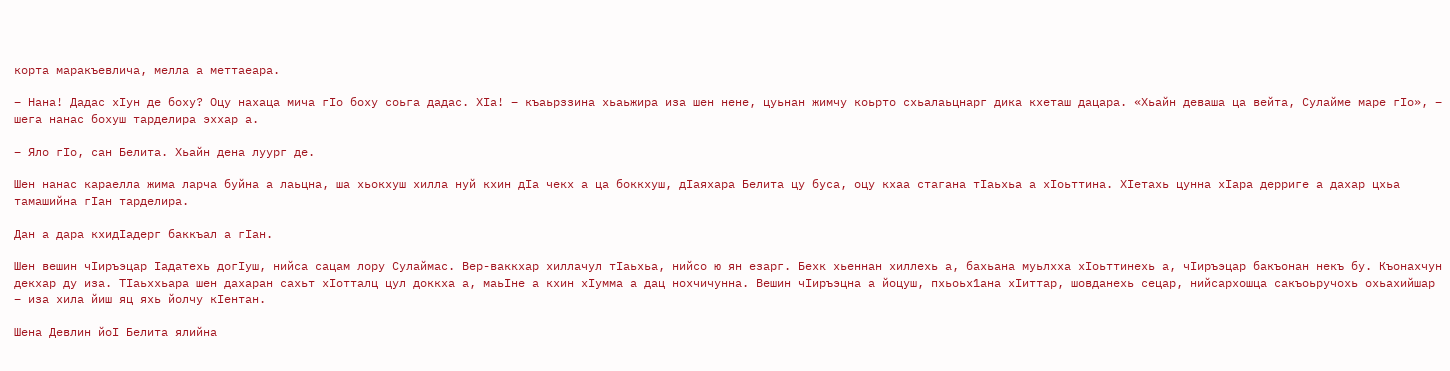корта маракъевлича, мелла а меттаеара.

– Нана! Дадас хIун де боху? Оцу нахаца мича гIо боху соьга дадас. ХIа! – къаьрззина хьаьжира иза шен нене, цуьнан жимчу коьрто схьалаьцнарг дика кхеташ дацара. «Хьайн деваша ца вейта, Сулайме маре гIо», –  шега нанас бохуш тарделира эххар а.

– Яло гIо, сан Белита. Хьайн дена луург де.

Шен нанас караелла жима ларча буйна а лаьцна, ша хьокхуш хилла нуй кхин дIа чекх а ца боккхуш, дIаяхара Белита цу буса, оцу кхаа стагана тIаьхьа а хIоьттина. ХIетахь цунна хIара дерриге а дахар цхьа тамашийна гIан тарделира.

Дан а дара кхидIадерг баккъал а гIан.

Шен вешин чIиръэцар Iадатехь догIуш, нийса сацам лору Сулаймас. Вер-ваккхар хиллачул тIаьхьа, нийсо ю ян езарг. Бехк хьеннан хиллехь а, бахьана муьлхха хIоьттинехь а, чIиръэцар бакъонан некъ бу. Къонахчун декхар ду иза. ТIаьххьара шен дахаран сахьт хIотталц цул доккха а, маьIне а кхин хIумма а дац нохчичунна. Вешин чIиръэцна а йоцуш, пхьоьх1ана хIиттар, шовданехь сецар, нийсархошца сакъоьручохь охьахийшар – иза хила йиш яц яхь йолчу кIентан.

Шена Девлин йоI Белита ялийна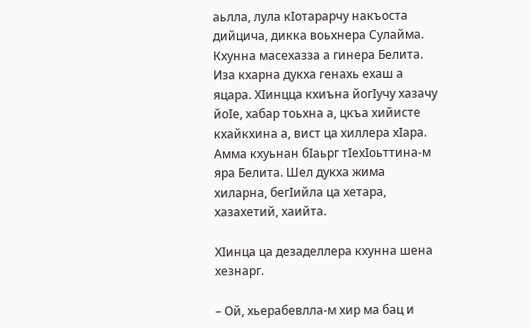аьлла, лула кIотарарчу накъоста дийцича, дикка воьхнера Сулайма. Кхунна масехазза а гинера Белита. Иза кхарна дукха генахь ехаш а яцара. ХIинцца кхиъна йогIучу хазачу йоIе, хабар тоьхна а, цкъа хийисте кхайкхина а, вист ца хиллера хIара. Амма кхуьнан бIаьрг тIехIоьттина-м яра Белита. Шел дукха жима хиларна, бегIийла ца хетара, хазахетий, хаийта.

ХIинца ца дезаделлера кхунна шена хезнарг.

– Ой, хьерабевлла-м хир ма бац и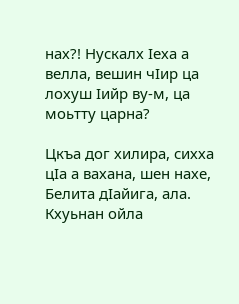нах?! Нускалх Iеха а велла, вешин чIир ца лохуш Iийр ву-м, ца моьтту царна?

Цкъа дог хилира, сихха цIа а вахана, шен нахе, Белита дIайига, ала. Кхуьнан ойла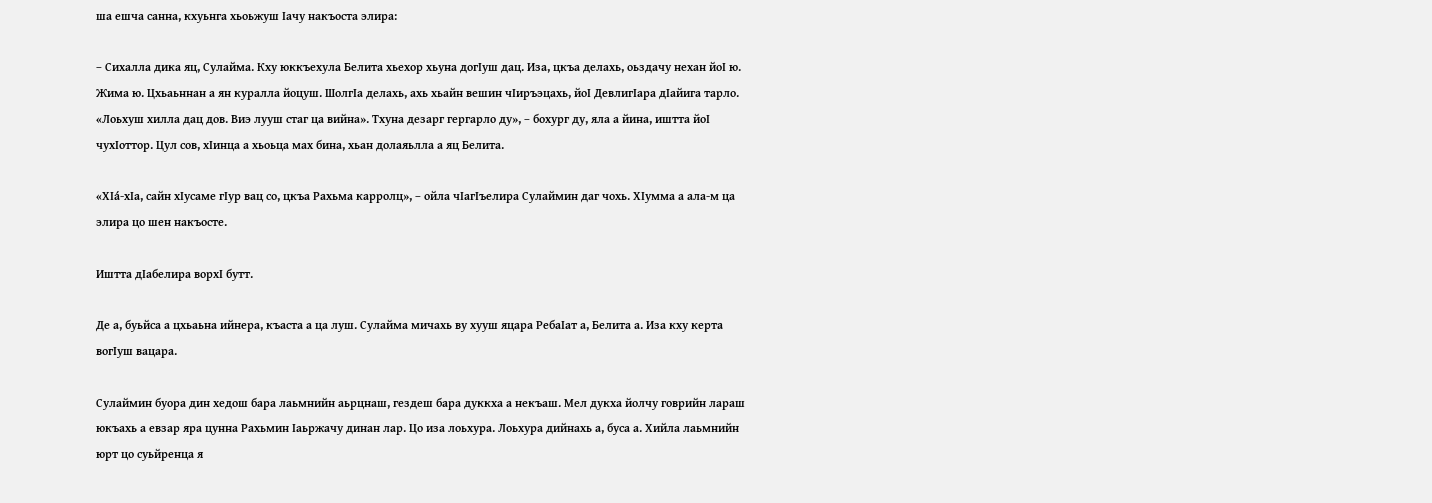ша ешча санна, кхуьнга хьоьжуш Iачу накъоста элира:

– Сихалла дика яц, Сулайма. Кху юккъехула Белита хьехор хьуна догIуш дац. Иза, цкъа делахь, оьздачу нехан йоI ю. Жима ю. Цхьаьннан а ян куралла йоцуш. ШолгIа делахь, ахь хьайн вешин чIиръэцахь, йоI ДевлигIара дIайига тарло. «Лоьхуш хилла дац дов. Виэ лууш стаг ца вийна». Тхуна дезарг гергарло ду», – бохург ду, яла а йина, иштта йоI чухIоттор. Цул сов, хIинца а хьоьца мах бина, хьан долаяьлла а яц Белита.

«ХIá-хIа, сайн хIусаме гIур вац со, цкъа Рахьма карролц», – ойла чIагIъелира Сулаймин даг чохь. ХIумма а ала-м ца элира цо шен накъосте.

Иштта дIабелира ворхI бутт.

Де а, буьйса а цхьаьна ийнера, къаста а ца луш. Сулайма мичахь ву хууш яцара РебаIат а, Белита а. Иза кху керта вогIуш вацара.

Сулаймин буора дин хедош бара лаьмнийн аьрцнаш, гездеш бара дуккха а некъаш. Мел дукха йолчу говрийн лараш юкъахь а евзар яра цунна Рахьмин Iаьржачу динан лар. Цо иза лоьхура. Лоьхура дийнахь а, буса а. Хийла лаьмнийн юрт цо суьйренца я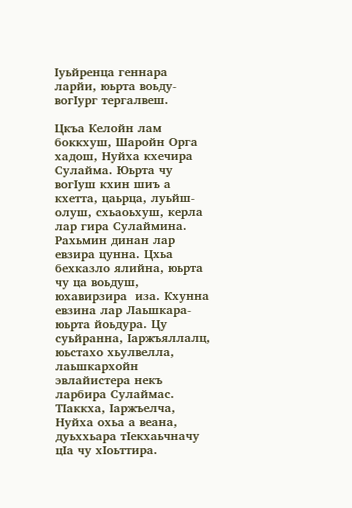Iуьйренца геннара ларйи, юьрта воьду-вогIург тергалвеш.

Цкъа Келойн лам боккхуш, Шаройн Орга хадош, Нуйха кхечира Сулайма. Юьрта чу вогIуш кхин шиъ а кхетта, цаьрца, луьйш-олуш, схьаоьхуш, керла лар гира Сулаймина. Рахьмин динан лар евзира цунна. Цхьа бехказло ялийна, юьрта чу ца воьдуш, юхавирзира  иза. Кхунна евзина лар Лаьшкара-юьрта йоьдура. Цу суьйранна, Iаржъяллалц, юьстахо хьулвелла, лаьшкархойн эвлайистера некъ ларбира Сулаймас. ТIаккха, Iаржъелча, Нуйха охьа а веана, дуьххьара тIекхаьчначу цIа чу хIоьттира.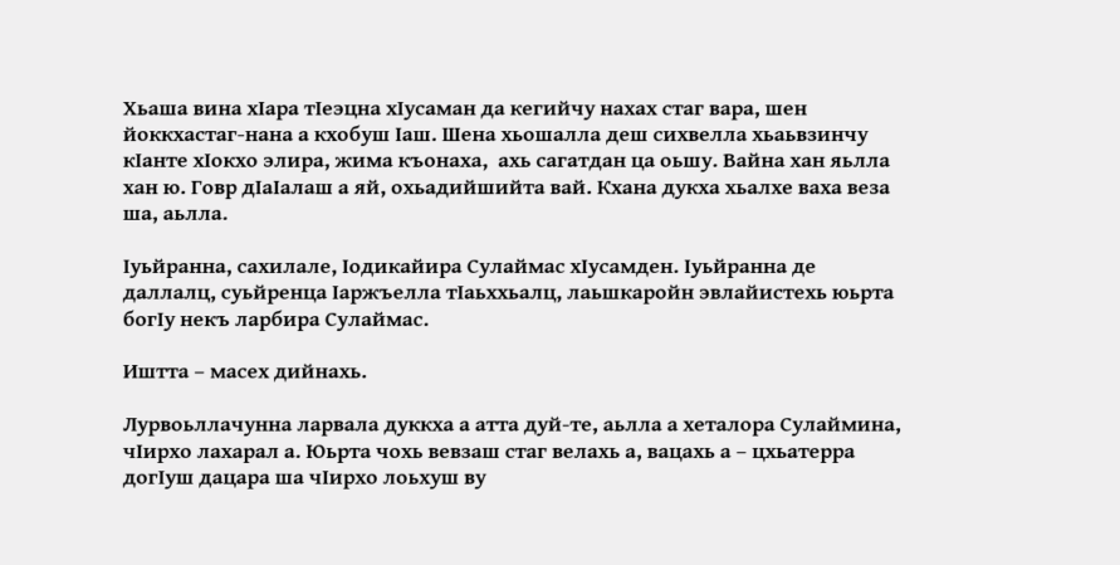Хьаша вина хIара тIеэцна хIусаман да кегийчу нахах стаг вара, шен йоккхастаг-нана а кхобуш Iаш. Шена хьошалла деш сихвелла хьаьвзинчу кIанте хIокхо элира, жима къонаха,  ахь сагатдан ца оьшу. Вайна хан яьлла хан ю. Говр дIаIалаш а яй, охьадийшийта вай. Кхана дукха хьалхе ваха веза ша, аьлла.

Iуьйранна, сахилале, Iодикайира Сулаймас хIусамден. Iуьйранна де даллалц, суьйренца Iаржъелла тIаьххьалц, лаьшкаройн эвлайистехь юьрта богIу некъ ларбира Сулаймас.

Иштта – масех дийнахь.

Лурвоьллачунна ларвала дуккха а атта дуй-те, аьлла а хеталора Сулаймина, чIирхо лахарал а. Юьрта чохь вевзаш стаг велахь а, вацахь а – цхьатерра догIуш дацара ша чIирхо лоьхуш ву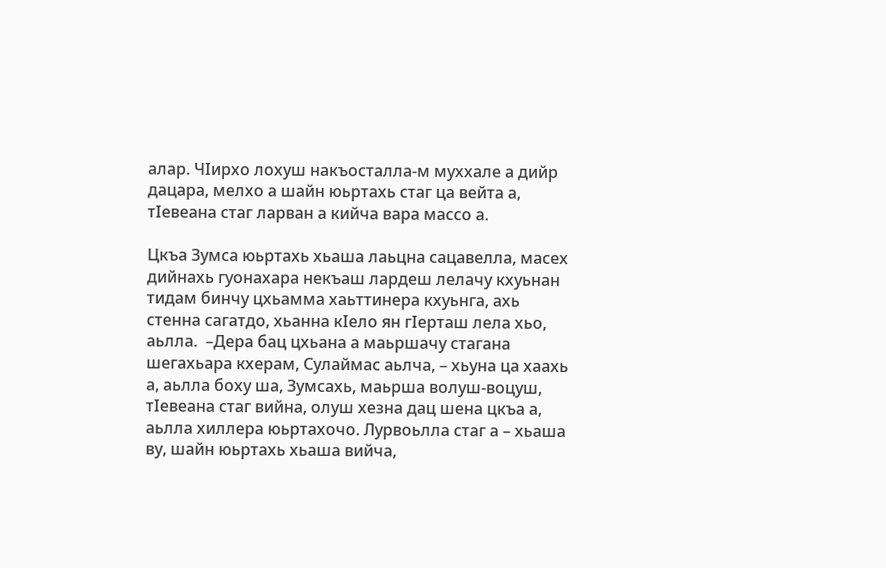алар. ЧIирхо лохуш накъосталла-м муххале а дийр дацара, мелхо а шайн юьртахь стаг ца вейта а, тIевеана стаг ларван а кийча вара массо а.

Цкъа Зумса юьртахь хьаша лаьцна сацавелла, масех дийнахь гуонахара некъаш лардеш лелачу кхуьнан тидам бинчу цхьамма хаьттинера кхуьнга, ахь стенна сагатдо, хьанна кIело ян гIерташ лела хьо, аьлла.  –Дера бац цхьана а маьршачу стагана шегахьара кхерам, Сулаймас аьлча, – хьуна ца хаахь а, аьлла боху ша, Зумсахь, маьрша волуш-воцуш, тIевеана стаг вийна, олуш хезна дац шена цкъа а, аьлла хиллера юьртахочо. Лурвоьлла стаг а – хьаша ву, шайн юьртахь хьаша вийча,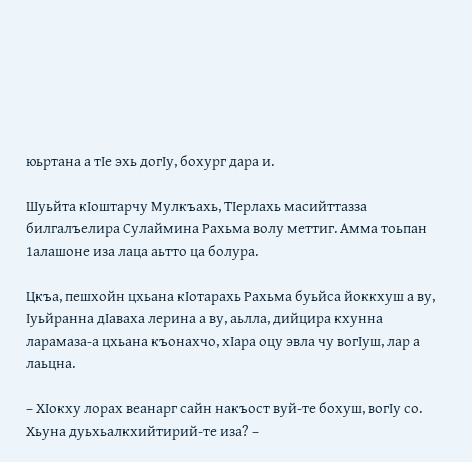юьртана а тIе эхь догIу, бохург дара и.

Шуьйта кIоштарчу Мулкъахь, ТIерлахь масийттазза билгалъелира Сулаймина Рахьма волу меттиг. Амма тоьпан 1алашоне иза лаца аьтто ца болура.

Цкъа, пешхойн цхьана кIотарахь Рахьма буьйса йоккхуш а ву, Iуьйранна дIаваха лерина а ву, аьлла, дийцира кхунна ларамаза-а цхьана къонахчо, хIара оцу эвла чу вогIуш, лар а лаьцна.

– ХIокху лорах веанарг сайн накъост вуй-те бохуш, вогIу со. Хьуна дуьхьалкхийтирий-те иза? –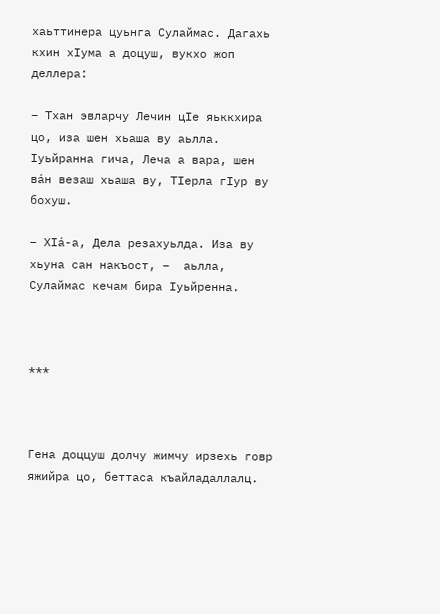хаьттинера цуьнга Сулаймас. Дагахь кхин хIума а доцуш, вукхо жоп деллера:

– Тхан эвларчу Лечин цIе яьккхира цо, иза шен хьаша ву аьлла. Iуьйранна гича, Леча а вара, шен вáн везаш хьаша ву, ТIерла гIур ву бохуш.

– ХIá-а, Дела резахуьлда. Иза ву хьуна сан накъост, –  аьлла, Сулаймас кечам бира Iуьйренна.



***



Гена доццуш долчу жимчу ирзехь говр яжийра цо, беттаса къайладаллалц.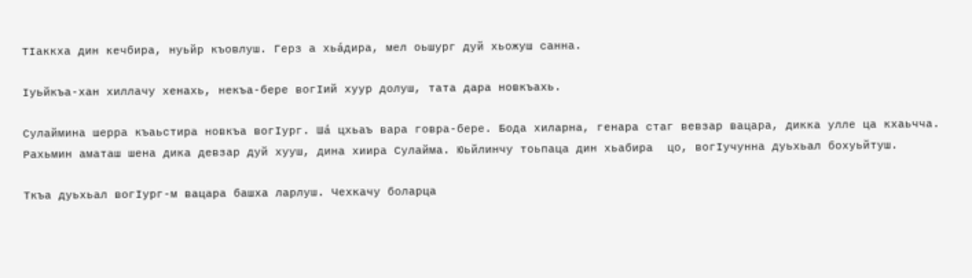ТIаккха дин кечбира, нуьйр къовлуш. Герз а хьáдира, мел оьшург дуй хьожуш санна.

Iуьйкъа-хан хиллачу хенахь, некъа-бере вогIий хуур долуш, тата дара новкъахь.

Сулаймина шерра къаьстира новкъа вогIург. Шá цхьаъ вара говра-бере. Бода хиларна, генара стаг вевзар вацара, дикка улле ца кхаьчча. Рахьмин аматаш шена дика девзар дуй хууш, дина хиира Сулайма. Юьйлинчу тоьпаца дин хьабира  цо, вогIучунна дуьхьал бохуьйтуш.

Ткъа дуьхьал вогIург-м вацара башха ларлуш. Чехкачу боларца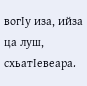вогIу иза, ийза ца луш, схьатIевеара.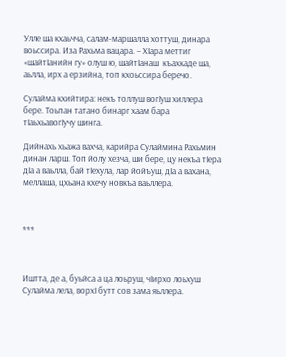Улле ша кхаьчча, салам-маршалла хоттуш, динара воьссира. Иза Рахьма вацара. – ХIара меттиг «шайтIанийн гу» олуш ю, шайтIанаш  къахкаде ша, аьлла, ирх а ерзийна, топ кхоьссира беречо.

Сулайма кхийтира: некъ толлуш вогIуш хиллера бере. Тоьпан татано бинарг хаам бара тIаьхьавогIучу шинга.

Дийнахь хьажа вахча, карийра Сулаймина Рахьмин динан ларш. Топ йолу хезча, ши бере, цу некъа тIера дIа а ваьлла, бай тIехула, лар йойъуш, дIа а вахана, меллаша, цхьана кхечу новкъа ваьллера.



***



Иштта, де а, буьйса а ца лоьруш, чIирхо лоьхуш Сулайма лела, ворхI бутт сов зама яьллера.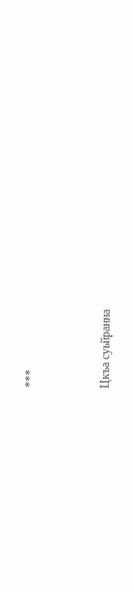***



Цкъа суьйранна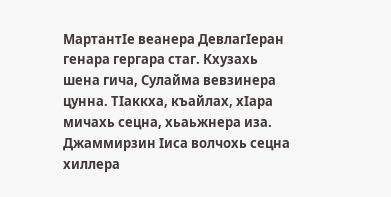МартантIе веанера ДевлагIеран генара гергара стаг. Кхузахь шена гича, Сулайма вевзинера цунна. ТIаккха, къайлах, хIара мичахь сецна, хьаьжнера иза. Джаммирзин Iиса волчохь сецна хиллера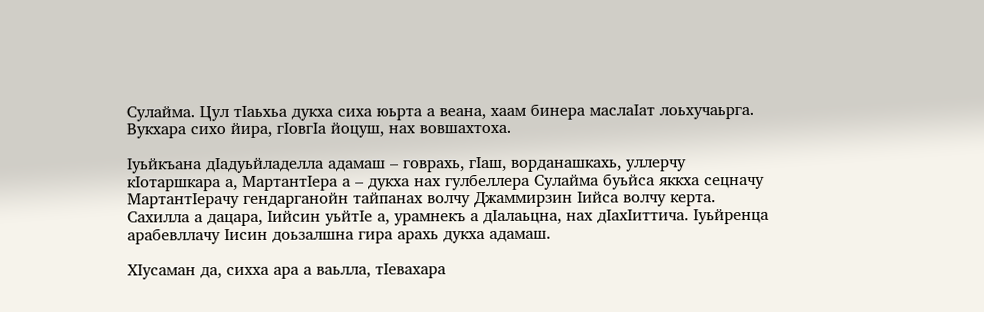Сулайма. Цул тIаьхьа дукха сиха юьрта а веана, хаам бинера маслаIат лоьхучаьрга. Вукхара сихо йира, гIовгIа йоцуш, нах вовшахтоха.

Iуьйкъана дIадуьйладелла адамаш – говрахь, гIаш, ворданашкахь, уллерчу кIотаршкара а, МартантIера а – дукха нах гулбеллера Сулайма буьйса яккха сецначу МартантIерачу гендарганойн тайпанах волчу Джаммирзин Iийса волчу керта. Сахилла а дацара, Iийсин уьйтIе а, урамнекъ а дIалаьцна, нах дIахIиттича. Iуьйренца арабевллачу Iисин доьзалшна гира арахь дукха адамаш.

ХIусаман да, сихха ара а ваьлла, тIевахара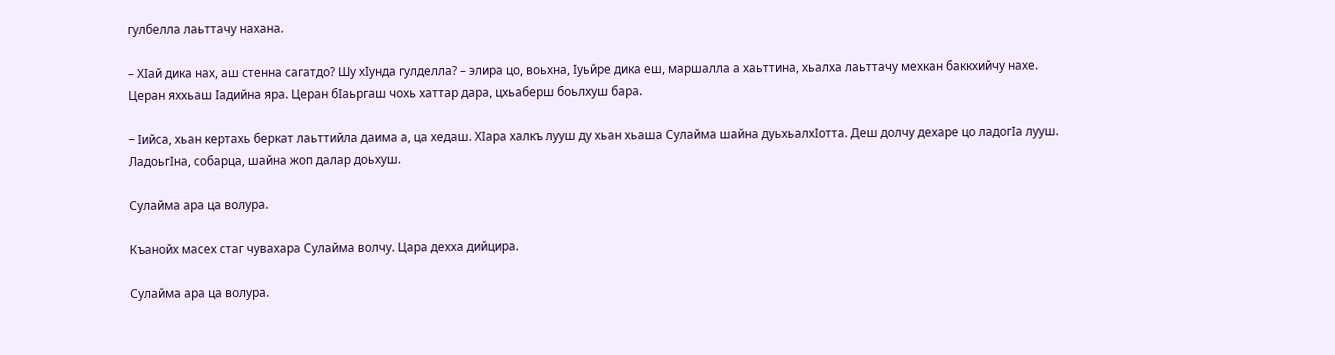гулбелла лаьттачу нахана.

– ХIай дика нах, аш стенна сагатдо? Шу хIунда гулделла? – элира цо, воьхна, Iуьйре дика еш, маршалла а хаьттина, хьалха лаьттачу мехкан баккхийчу нахе. Церан яххьаш Iадийна яра. Церан бIаьргаш чохь хаттар дара, цхьаберш боьлхуш бара.

– Iийса, хьан кертахь беркат лаьттийла даима а, ца хедаш. ХIара халкъ лууш ду хьан хьаша Сулайма шайна дуьхьалхIотта. Деш долчу дехаре цо ладогIа лууш. ЛадоьгIна, собарца, шайна жоп далар доьхуш.

Сулайма ара ца волура.

Къанойх масех стаг чувахара Сулайма волчу. Цара дехха дийцира.

Сулайма ара ца волура.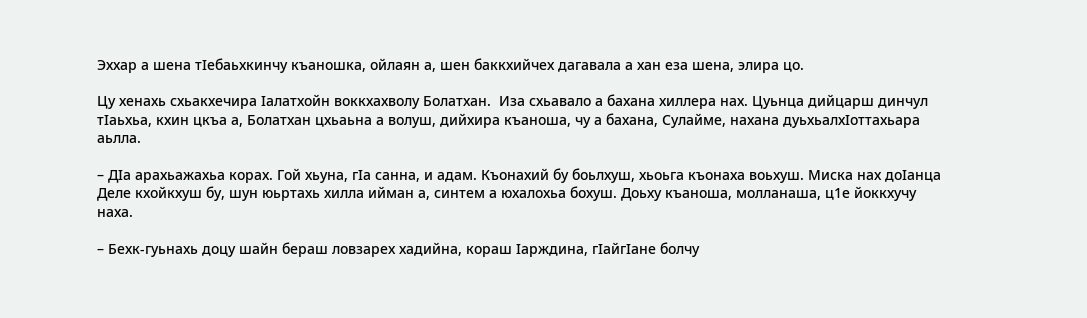Эххар а шена тIебаьхкинчу къаношка, ойлаян а, шен баккхийчех дагавала а хан еза шена, элира цо.

Цу хенахь схьакхечира Iалатхойн воккхахволу Болатхан.  Иза схьавало а бахана хиллера нах. Цуьнца дийцарш динчул тIаьхьа, кхин цкъа а, Болатхан цхьаьна а волуш, дийхира къаноша, чу а бахана, Сулайме, нахана дуьхьалхIоттахьара аьлла.

– ДIа арахьажахьа корах. Гой хьуна, гIа санна, и адам. Къонахий бу боьлхуш, хьоьга къонаха воьхуш. Миска нах доIанца Деле кхойкхуш бу, шун юьртахь хилла ийман а, синтем а юхалохьа бохуш. Доьху къаноша, молланаша, ц1е йоккхучу наха.

– Бехк-гуьнахь доцу шайн бераш ловзарех хадийна, кораш Iарждина, гIайгIане болчу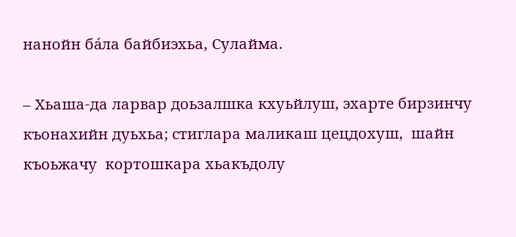нанойн бáла байбиэхьа, Сулайма.

– Хьаша-да ларвар доьзалшка кхуьйлуш, эхарте бирзинчу къонахийн дуьхьа; стиглара маликаш цецдохуш,  шайн къоьжачу  кортошкара хьакъдолу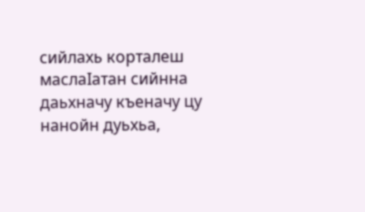сийлахь корталеш маслаIатан сийнна даьхначу къеначу цу нанойн дуьхьа,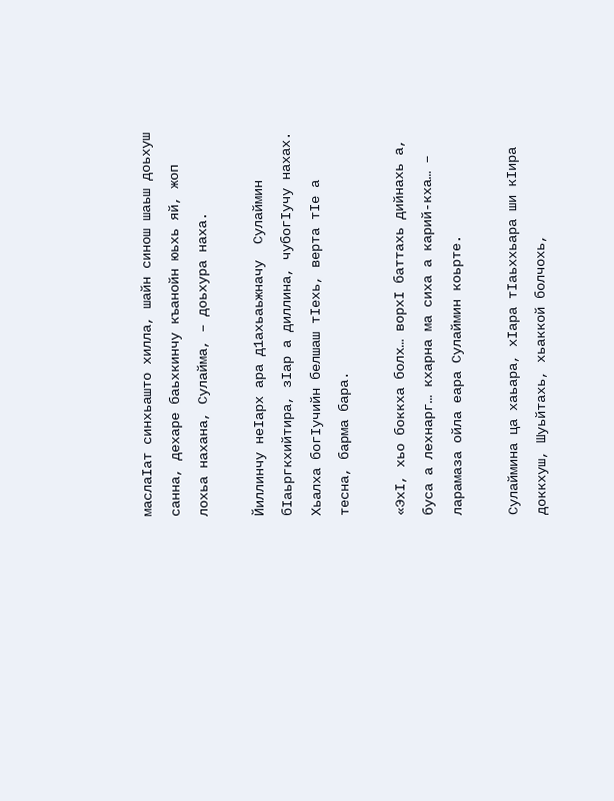маслаIат синхьашто хилла, шайн синош шаьш доьхуш санна, дехаре баьхкинчу къанойн юьхь яй, жоп лохьа нахана, Сулайма, – доьхура наха.

Йиллинчу неIарх ара д1ахьаьжначу  Сулаймин бIаьргкхийтира, зIар а диллина, чубогIучу нахах. Хьалха богIучийн белшаш тIехь, верта тIе а тесна, барма бара.

«ЭхI, хьо боккха болх… ворхI баттахь дийнахь а, буса а лехнарг… кхарна ма сиха а карий-кха… – ларамаза ойла еара Сулаймин коьрте.

Сулаймина ца хаьара, хIара тIаьххьара ши кIира доккхуш, Шуьйтахь, хьаккой болчохь,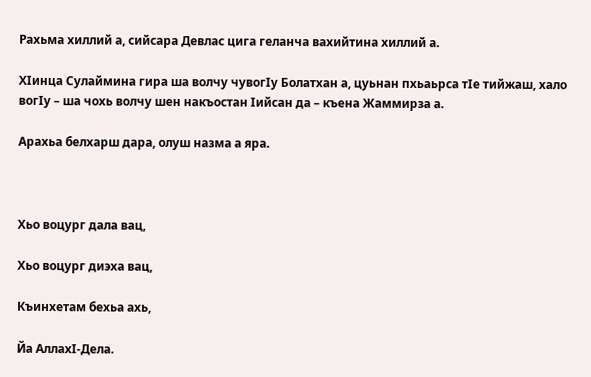Рахьма хиллий а, сийсара Девлас цига геланча вахийтина хиллий а.

ХIинца Сулаймина гира ша волчу чувогIу Болатхан а, цуьнан пхьаьрса тIе тийжаш, хало вогIу – ша чохь волчу шен накъостан Iийсан да – къена Жаммирза а.

Арахьа белхарш дара, олуш назма а яра.



Хьо воцург дала вац,

Хьо воцург диэха вац,

Къинхетам бехьа ахь,

Йа АллахI-Дела.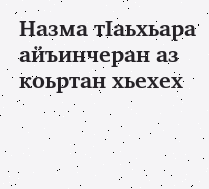Назма тIаьхьара айъинчеран аз коьртан хьехех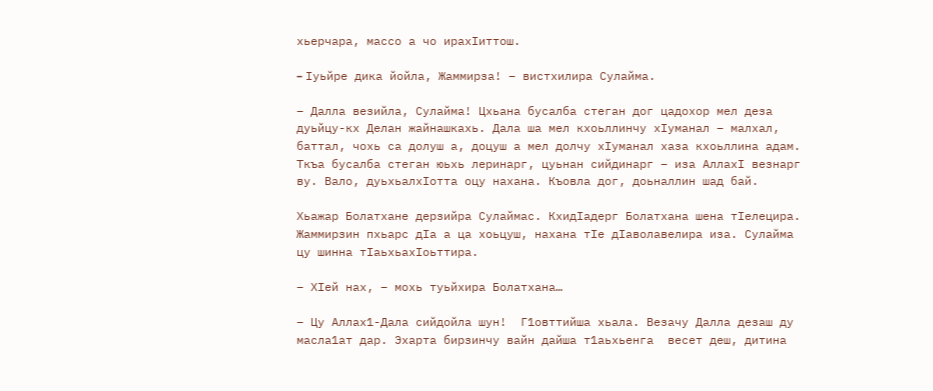хьерчара, массо а чо ирахIиттош.

– Iуьйре дика йойла, Жаммирза! – вистхилира Сулайма.

– Далла везийла, Сулайма! Цхьана бусалба стеган дог цадохор мел деза дуьйцу-кх Делан жайнашкахь. Дала ша мел кхоьллинчу хIуманал – малхал, баттал, чохь са долуш а, доцуш а мел долчу хIуманал хаза кхоьллина адам. Ткъа бусалба стеган юьхь леринарг, цуьнан сийдинарг – иза АллахI везнарг ву. Вало, дуьхьалхIотта оцу нахана. Къовла дог, доьналлин шад бай.

Хьажар Болатхане дерзийра Сулаймас. КхидIадерг Болатхана шена тIелецира. Жаммирзин пхьарс дIа а ца хоьцуш, нахана тIе дIаволавелира иза. Сулайма цу шинна тIаьхьахIоьттира.

– ХIей нах, – мохь туьйхира Болатхана…

– Цу Аллах1-Дала сийдойла шун!  Г1овттийша хьала. Везачу Далла дезаш ду масла1ат дар. Эхарта бирзинчу вайн дайша т1аьхьенга  весет деш, дитина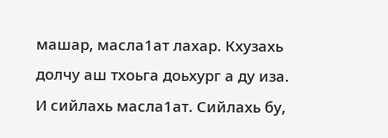машар, масла1ат лахар. Кхузахь долчу аш тхоьга доьхург а ду иза. И сийлахь масла1ат. Сийлахь бу,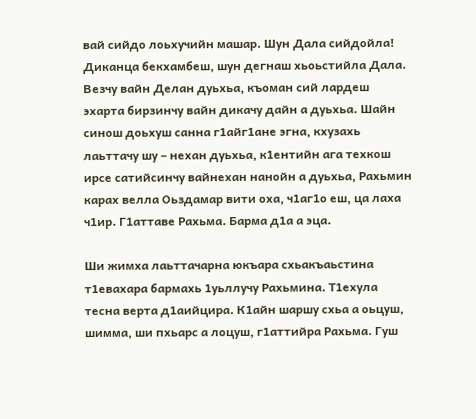вай сийдо лоьхучийн машар. Шун Дала сийдойла! Диканца бекхамбеш, шун дегнаш хьоьстийла Дала. Везчу вайн Делан дуьхьа, къоман сий лардеш эхарта бирзинчу вайн дикачу дайн а дуьхьа. Шайн синош доьхуш санна г1айг1ане эгна, кхузахь лаьттачу шу – нехан дуьхьа, к1ентийн ага техкош ирсе сатийсинчу вайнехан нанойн а дуьхьа, Рахьмин карах велла Оьздамар вити оха, ч1аг1о еш, ца лаха ч1ир. Г1аттаве Рахьма. Барма д1а а эца.

Ши жимха лаьттачарна юкъара схьакъаьстина т1евахара бармахь 1уьллучу Рахьмина. Т1ехула тесна верта д1аийцира. К1айн шаршу схьа а оьцуш, шимма, ши пхьарс а лоцуш, г1аттийра Рахьма. Гуш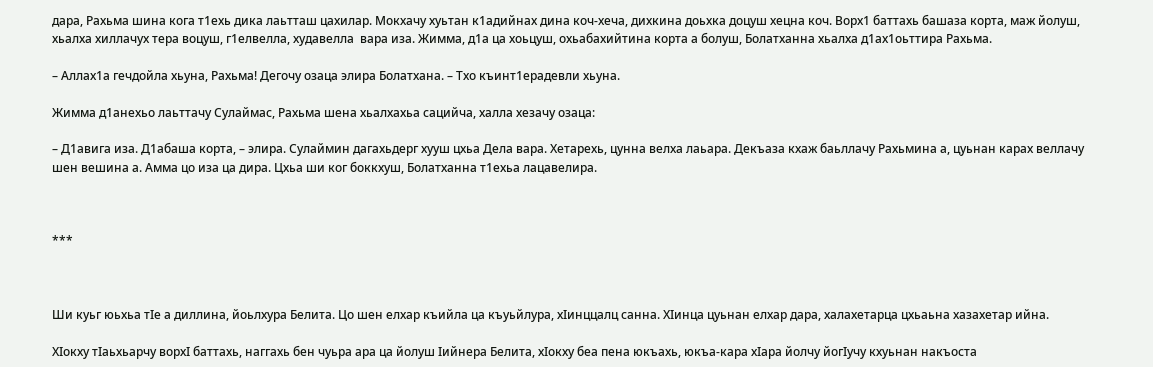дара, Рахьма шина кога т1ехь дика лаьтташ цахилар. Мокхачу хуьтан к1адийнах дина коч-хеча, дихкина доьхка доцуш хецна коч. Ворх1 баттахь башаза корта, маж йолуш, хьалха хиллачух тера воцуш, г1елвелла, худавелла  вара иза. Жимма, д1а ца хоьцуш, охьабахийтина корта а болуш, Болатханна хьалха д1ах1оьттира Рахьма.

– Аллах1а гечдойла хьуна, Рахьма! Дегочу озаца элира Болатхана. – Тхо къинт1ерадевли хьуна.

Жимма д1анехьо лаьттачу Сулаймас, Рахьма шена хьалхахьа сацийча, халла хезачу озаца:

– Д1авига иза. Д1абаша корта, – элира. Сулаймин дагахьдерг хууш цхьа Дела вара. Хетарехь, цунна велха лаьара. Декъаза кхаж баьллачу Рахьмина а, цуьнан карах веллачу шен вешина а. Амма цо иза ца дира. Цхьа ши ког боккхуш, Болатханна т1ехьа лацавелира.



***



Ши куьг юьхьа тIе а диллина, йоьлхура Белита. Цо шен елхар къийла ца къуьйлура, хIинццалц санна. ХIинца цуьнан елхар дара, халахетарца цхьаьна хазахетар ийна.

ХIокху тIаьхьарчу ворхI баттахь, наггахь бен чуьра ара ца йолуш Iийнера Белита, хIокху беа пена юкъахь, юкъа-кара хIара йолчу йогIучу кхуьнан накъоста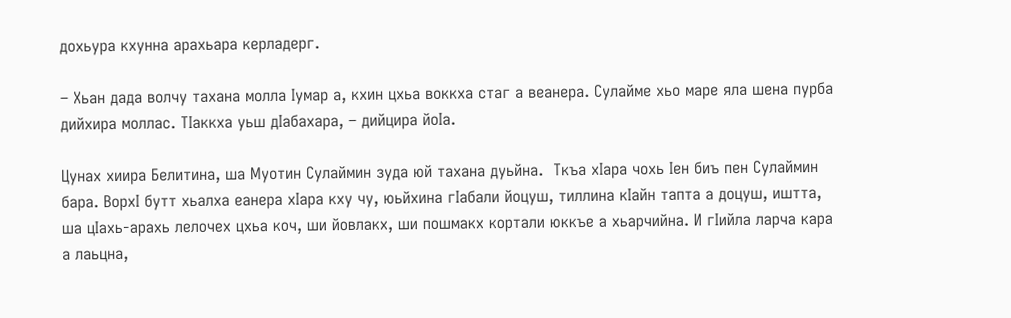дохьура кхунна арахьара керладерг.

– Хьан дада волчу тахана молла Iумар а, кхин цхьа воккха стаг а веанера. Сулайме хьо маре яла шена пурба дийхира моллас. ТIаккха уьш дIабахара, – дийцира йоIа.

Цунах хиира Белитина, ша Муотин Сулаймин зуда юй тахана дуьйна.  Ткъа хIара чохь Iен биъ пен Сулаймин бара. ВорхI бутт хьалха еанера хIара кху чу, юьйхина гIабали йоцуш, тиллина кIайн тапта а доцуш, иштта, ша цIахь-арахь лелочех цхьа коч, ши йовлакх, ши пошмакх кортали юккъе а хьарчийна. И гIийла ларча кара а лаьцна,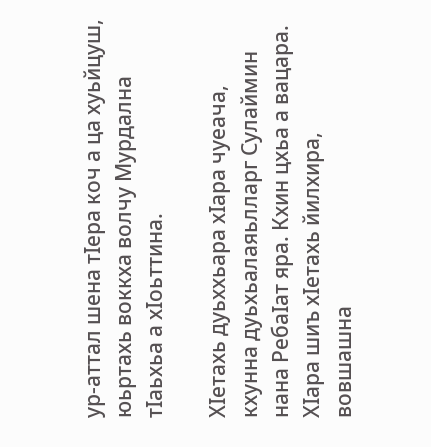ур-аттал шена тIера коч а ца хуьйцуш, юьртахь воккха волчу Мурдална тIаьхьа а хIоьттина.

ХIетахь дуьххьара хIара чуеача, кхунна дуьхьалаяьлларг Сулаймин нана РебаIат яра. Кхин цхьа а вацара. ХIара шиъ хIетахь йилхира, вовшашна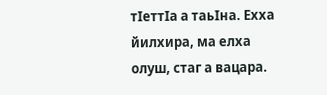тIеттIа а таьIна. Ехха йилхира, ма елха олуш, стаг а вацара.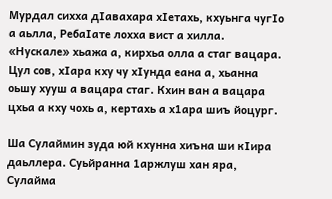Мурдал сихха дIавахара хIетахь, кхуьнга чугIо а аьлла, РебаIате лохха вист а хилла. «Нускале» хьажа а, кирхьа олла а стаг вацара. Цул сов, хIара кху чу хIунда еана а, хьанна оьшу хууш а вацара стаг. Кхин ван а вацара цхьа а кху чохь а, кертахь а х1ара шиъ йоцург.

Ша Сулаймин зуда юй кхунна хиъна ши кIира даьллера. Суьйранна 1аржлуш хан яра, Сулайма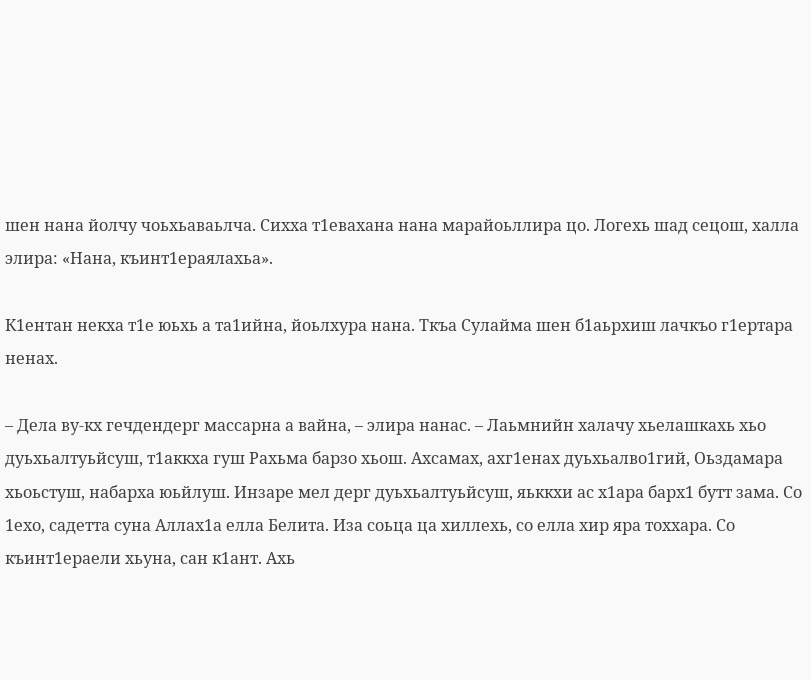шен нана йолчу чоьхьаваьлча. Сихха т1евахана нана марайоьллира цо. Логехь шад сецош, халла элира: «Нана, къинт1ераялахьа».

К1ентан некха т1е юьхь а та1ийна, йоьлхура нана. Ткъа Сулайма шен б1аьрхиш лачкъо г1ертара ненах.

– Дела ву-кх гечдендерг массарна а вайна, – элира нанас. – Лаьмнийн халачу хьелашкахь хьо дуьхьалтуьйсуш, т1аккха гуш Рахьма барзо хьош. Ахсамах, ахг1енах дуьхьалво1гий, Оьздамара хьоьстуш, набарха юьйлуш. Инзаре мел дерг дуьхьалтуьйсуш, яьккхи ас х1ара барх1 бутт зама. Со 1ехо, садетта суна Аллах1а елла Белита. Иза соьца ца хиллехь, со елла хир яра тоххара. Со къинт1ераели хьуна, сан к1ант. Ахь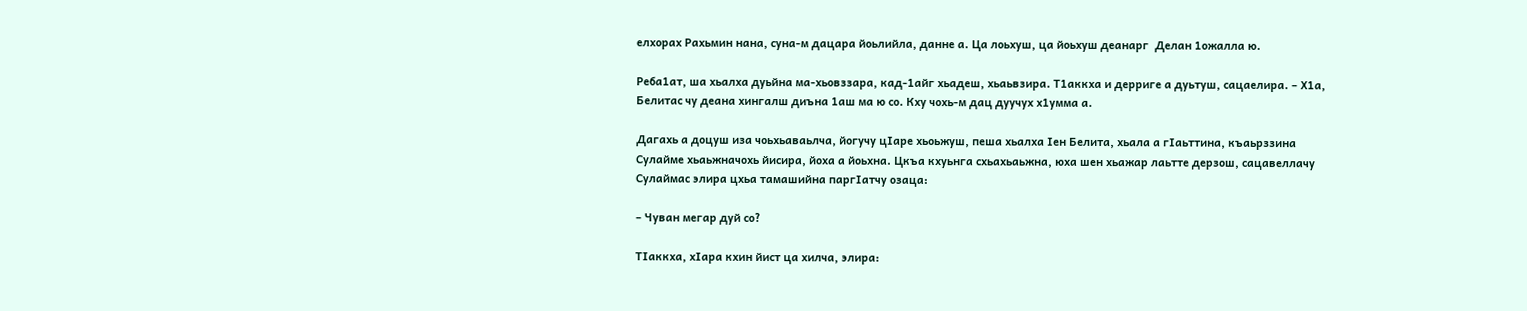елхорах Рахьмин нана, суна-м дацара йоьлийла, данне а. Ца лоьхуш, ца йоьхуш деанарг  Делан 1ожалла ю.

Реба1ат, ша хьалха дуьйна ма-хьовззара, кад-1айг хьадеш, хьаьвзира. Т1аккха и дерриге а дуьтуш, сацаелира. – Х1а, Белитас чу деана хингалш диъна 1аш ма ю со. Кху чохь-м дац дуучух х1умма а.

Дагахь а доцуш иза чоьхьаваьлча, йогучу цIаре хьоьжуш, пеша хьалха Iен Белита, хьала а гIаьттина, къаьрззина Сулайме хьаьжначохь йисира, йоха а йоьхна. Цкъа кхуьнга схьахьаьжна, юха шен хьажар лаьтте дерзош, сацавеллачу Сулаймас элира цхьа тамашийна паргIатчу озаца:

– Чуван мегар дуй со?

ТIаккха, хIара кхин йист ца хилча, элира: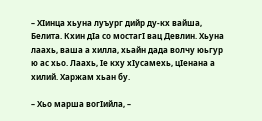– ХIинца хьуна луъург дийр ду-кх вайша, Белита. Кхин дIа со мостагI вац Девлин. Хьуна лаахь, ваша а хилла, хьайн дада волчу юьгур ю ас хьо. Лаахь, Iе кху хIусамехь, цIенана а хилий. Харжам хьан бу.

– Хьо марша вогIийла, –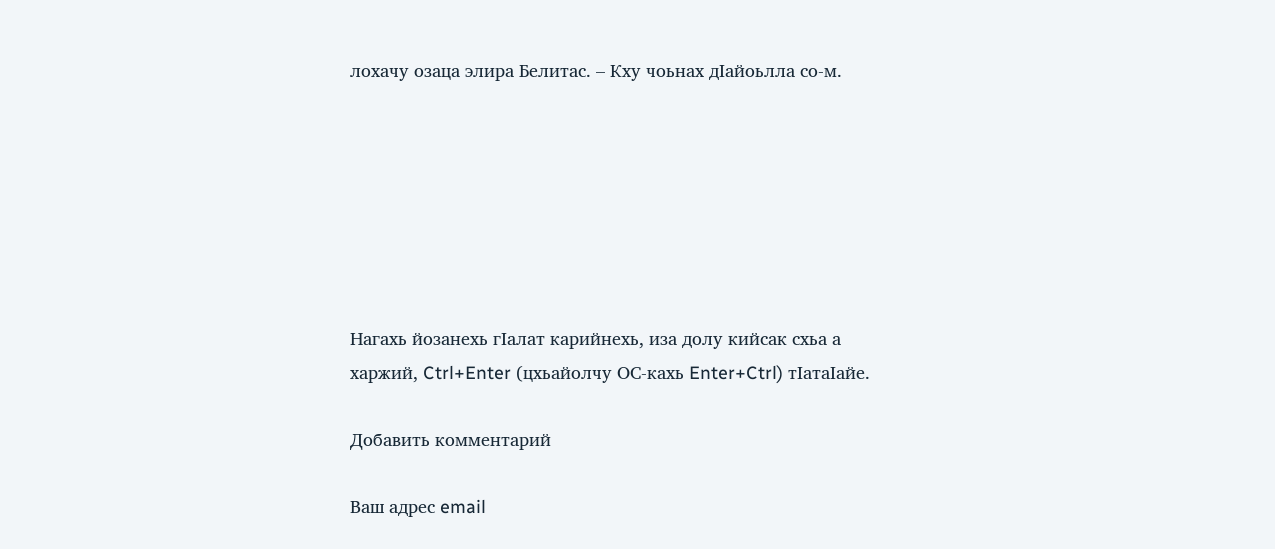лохачу озаца элира Белитас. – Кху чоьнах дIайоьлла со-м.







Нагахь йозанехь гIалат карийнехь, иза долу кийсак схьа а харжий, Ctrl+Enter (цхьайолчу ОС-кахь Enter+Ctrl) тIатаIайе.

Добавить комментарий

Ваш адрес email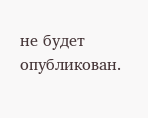не будет опубликован.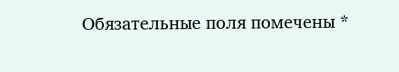Обязательные поля помечены *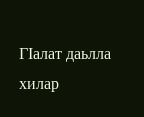ГIалат даьлла хилар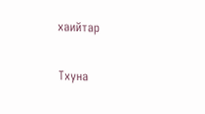хаийтар

Тхуна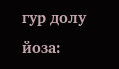гур долу йоза: